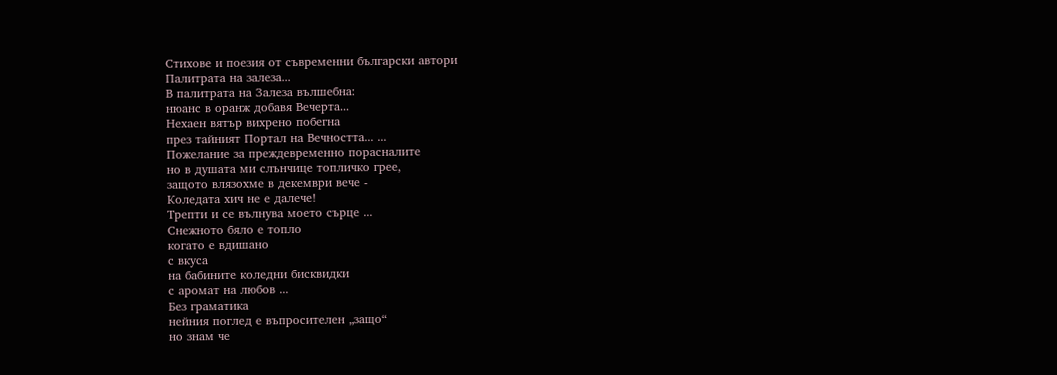Стихове и поезия от съвременни български автори
Палитрата на залеза...
В палитрата на Залеза вълшебна:
нюанс в оранж добавя Вечерта...
Нехаен вятър вихрено побегна
през тайният Портал на Вечността... ...
Пожелание за преждевременно порасналите
но в душата ми слънчице топличко грее,
защото влязохме в декември вече -
Коледата хич не е далече!
Трепти и се вълнува моето сърце ...
Снежното бяло е топло
когато е вдишано
с вкуса
на бабините коледни бисквидки
с аромат на любов ...
Без граматика
нейния поглед е въпросителен „защо“
но знам че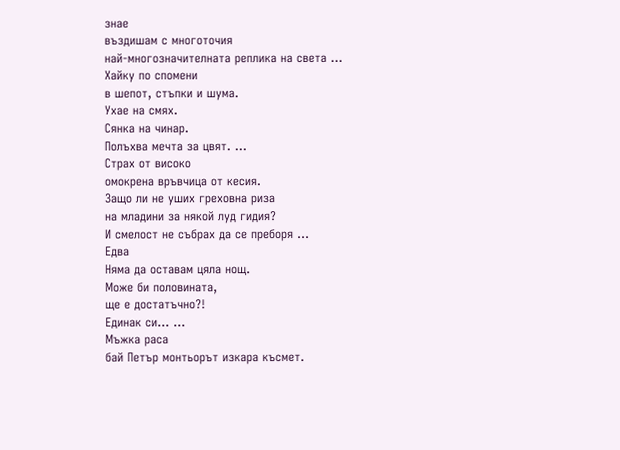знае
въздишам с многоточия
най-многозначителната реплика на света ...
Хайку по спомени
в шепот, стъпки и шума.
Ухае на смях.
Сянка на чинар.
Полъхва мечта за цвят. ...
Страх от високо
омокрена връвчица от кесия.
Защо ли не уших греховна риза
на младини за някой луд гидия?
И смелост не събрах да се преборя ...
Едва
Няма да оставам цяла нощ.
Може би половината,
ще е достатъчно?!
Единак си... ...
Мъжка раса
бай Петър монтьорът изкара късмет.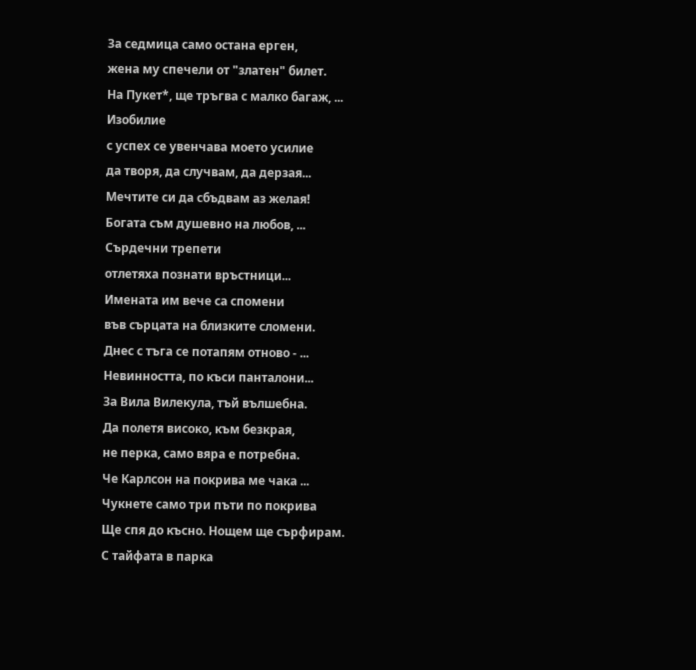За седмица само остана ерген,
жена му спечели от "златен" билет.
На Пукет*, ще тръгва с малко багаж, ...
Изобилие
с успех се увенчава моето усилие
да творя, да случвам, да дерзая...
Мечтите си да сбъдвам аз желая!
Богата съм душевно на любов, ...
Сърдечни трепети
отлетяха познати връстници...
Имената им вече са спомени
във сърцата на близките сломени.
Днес с тъга се потапям отново - ...
Невинността, по къси панталони...
За Вила Вилекула, тъй вълшебна.
Да полетя високо, към безкрая,
не перка, само вяра е потребна.
Че Карлсон на покрива ме чака ...
Чукнете само три пъти по покрива
Ще спя до късно. Нощем ще сърфирам.
С тайфата в парка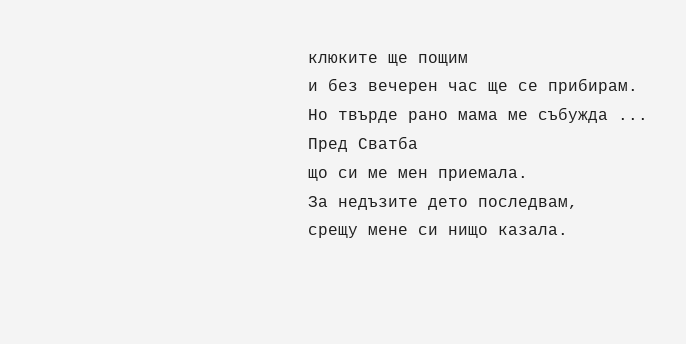клюките ще пощим
и без вечерен час ще се прибирам.
Но твърде рано мама ме събужда ...
Пред Сватба
що си ме мен приемала.
За недъзите дето последвам,
срещу мене си нищо казала.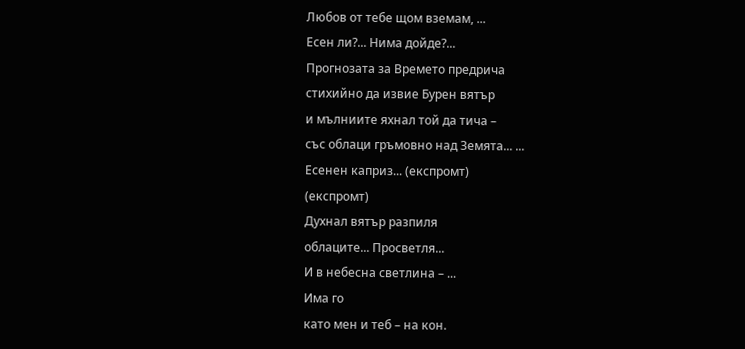Любов от тебе щом вземам, ...
Есен ли?... Нима дойде?...
Прогнозата за Времето предрича
стихийно да извие Бурен вятър
и мълниите яхнал той да тича –
със облаци гръмовно над Земята... ...
Есенен каприз... (експромт)
(експромт)
Духнал вятър разпиля
облаците... Просветля...
И в небесна светлина – ...
Има го
като мен и теб – на кон.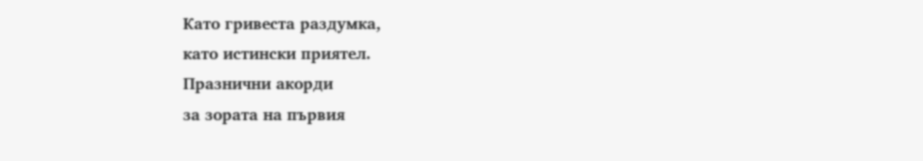Като гривеста раздумка,
като истински приятел.
Празнични акорди
за зората на първия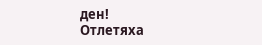ден!
Отлетяха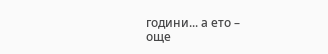години... а ето –
още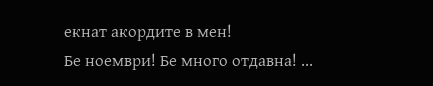екнат акордите в мен!
Бе ноември! Бе много отдавна! ...